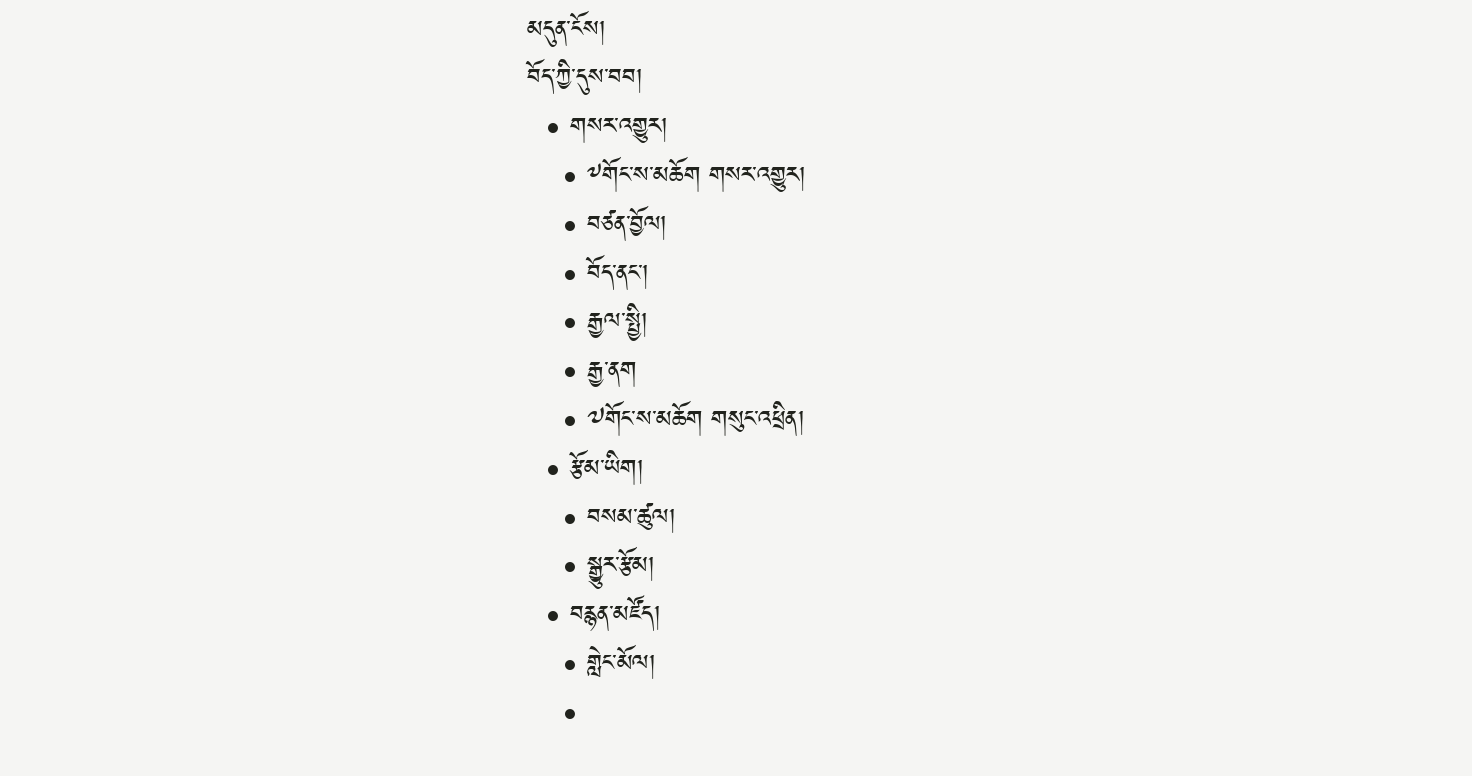མདུན་ངོས།
བོད་ཀྱི་དུས་བབ།
  • གསར་འགྱུར།
    • ༸གོང་ས་མཆོག གསར་འགྱུར།
    • བཙན་བྱོལ།
    • བོད་ནང་།
    • རྒྱལ་སྤྱི།
    • རྒྱ་ནག
    • ༧གོང་ས་མཆོག གསུང་འཕྲིན།
  • རྩོམ་ཡིག།
    • བསམ་ཚུལ།
    • སྒྱུར་རྩོམ།
  • བརྙན་མཛོད།
    • གླེང་མོལ།
    •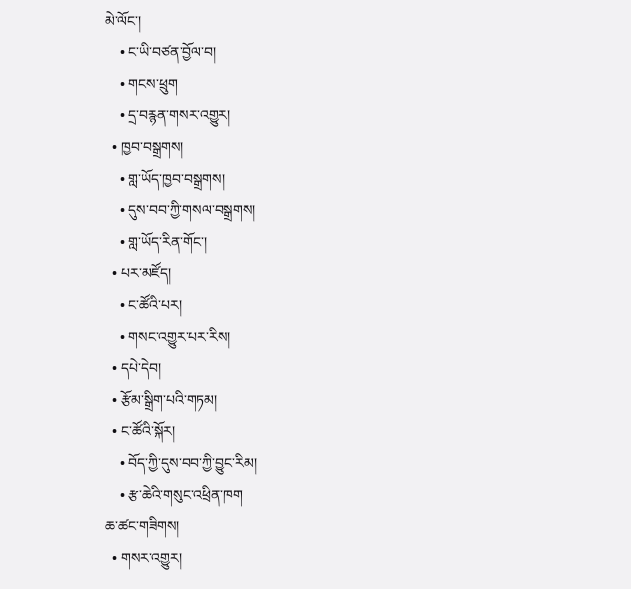མེ་ལོང་།
    • ང་ཡི་བཙན་བྱོལ་བ།
    • གངས་ཕྲུག
    • དྲ་བརྙན་གསར་འགྱུར།
  • ཁྱབ་བསྒྲགས།
    • གླ་ཡོད་ཁྱབ་བསྒྲགས།
    • དུས་བབ་ཀྱི་གསལ་བསྒྲགས།
    • གླ་ཡོད་རིན་གོང་།
  • པར་མཛོད།
    • ང་ཚོའི་པར།
    • གསང་འགྱུར་པར་རིས།
  • དཔེ་དེབ།
  • རྩོམ་སྒྲིག་པའི་གཏམ།
  • ང་ཚོའི་སྐོར།
    • བོད་ཀྱི་དུས་བབ་ཀྱི་བྱུང་རིམ།
    • རྩ་ཆེའི་གསུང་འཕྲིན་ཁག
ཆ་ཚང་གཟིགས།
  • གསར་འགྱུར།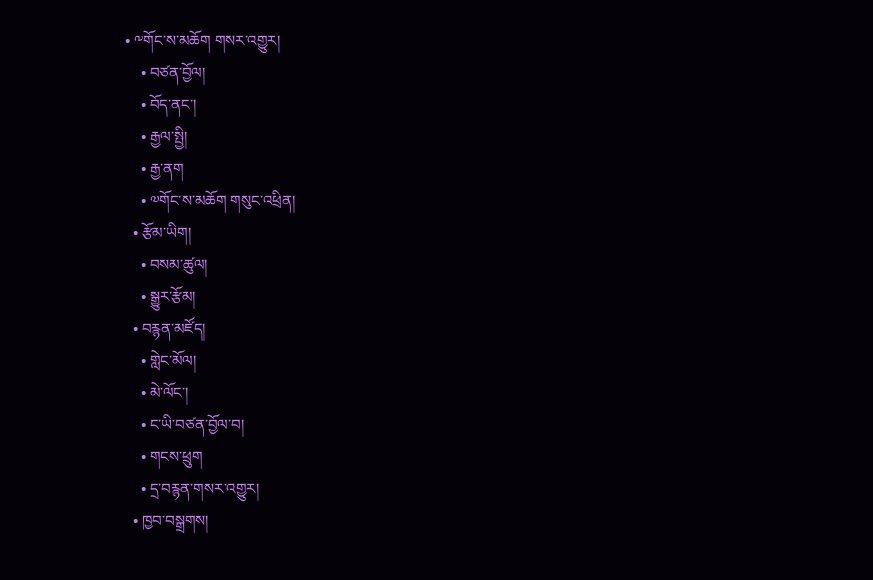• ༸གོང་ས་མཆོག གསར་འགྱུར།
    • བཙན་བྱོལ།
    • བོད་ནང་།
    • རྒྱལ་སྤྱི།
    • རྒྱ་ནག
    • ༧གོང་ས་མཆོག གསུང་འཕྲིན།
  • རྩོམ་ཡིག།
    • བསམ་ཚུལ།
    • སྒྱུར་རྩོམ།
  • བརྙན་མཛོད།
    • གླེང་མོལ།
    • མེ་ལོང་།
    • ང་ཡི་བཙན་བྱོལ་བ།
    • གངས་ཕྲུག
    • དྲ་བརྙན་གསར་འགྱུར།
  • ཁྱབ་བསྒྲགས།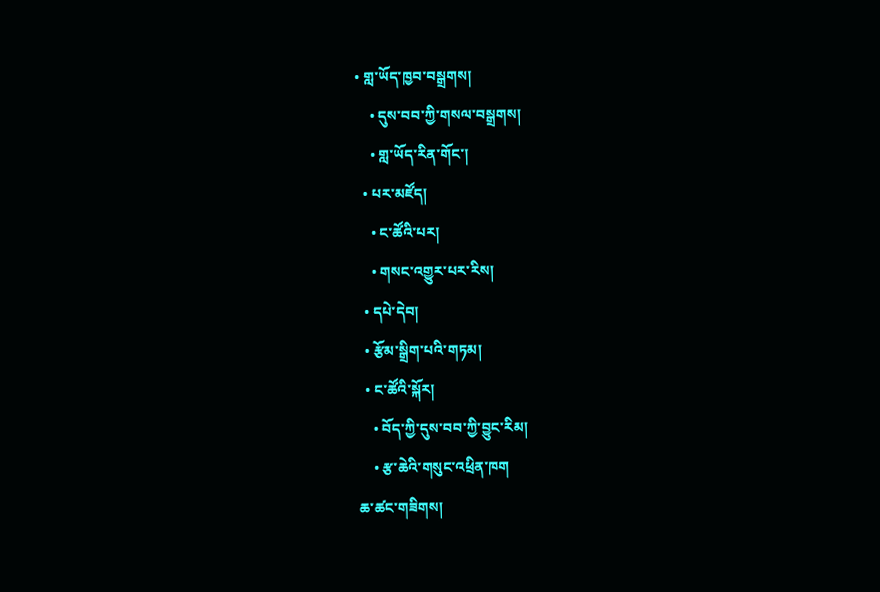• གླ་ཡོད་ཁྱབ་བསྒྲགས།
    • དུས་བབ་ཀྱི་གསལ་བསྒྲགས།
    • གླ་ཡོད་རིན་གོང་།
  • པར་མཛོད།
    • ང་ཚོའི་པར།
    • གསང་འགྱུར་པར་རིས།
  • དཔེ་དེབ།
  • རྩོམ་སྒྲིག་པའི་གཏམ།
  • ང་ཚོའི་སྐོར།
    • བོད་ཀྱི་དུས་བབ་ཀྱི་བྱུང་རིམ།
    • རྩ་ཆེའི་གསུང་འཕྲིན་ཁག
ཆ་ཚང་གཟིགས།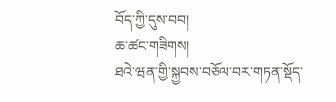བོད་ཀྱི་དུས་བབ།
ཆ་ཚང་གཟིགས།
ཐའེ་ཝན་གྱི་སྐྱབས་བཅོལ་བར་གཏན་སྡོད་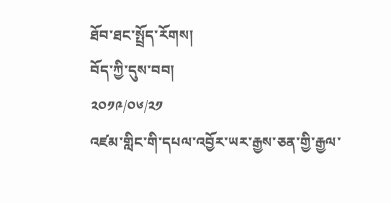ཐོབ་ཐང་སྤྲོད་རོགས།
བོད་ཀྱི་དུས་བབ།
༢༠༡༩/༠༦/༢༡
འཛམ་གླིང་གི་དཔལ་འབྱོར་ཡར་རྒྱས་ཅན་གྱི་རྒྱལ་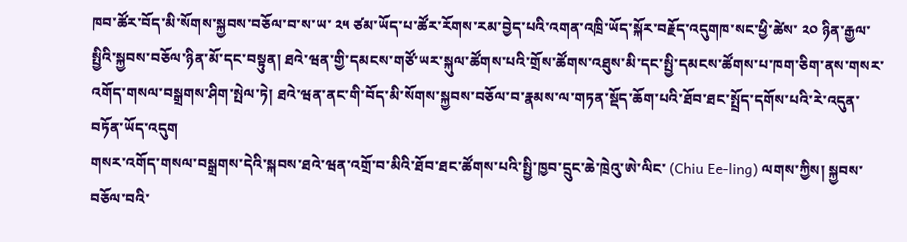ཁབ་ཚོར་བོད་མི་སོགས་སྐྱབས་བཅོལ་བ་ས་ཡ་ ༢༥ ཙམ་ཡོད་པ་ཚོར་རོགས་རམ་བྱེད་པའི་འགན་འཁྲི་ཡོད་སྐོར་བརྗོད་འདུགཁ་སང་ཕྱི་ཚེས་ ༢༠ ཉིན་རྒྱལ་སྤྱིའི་སྐྱབས་བཅོལ་ཉིན་མོ་དང་བསྟུན། ཐའེ་ཝན་གྱི་དམངས་གཙོ་ཡར་སྐུལ་ཚོགས་པའི་གྲོས་ཚོགས་འཐུས་མི་དང་སྤྱི་དམངས་ཚོགས་པ་ཁག་ཅིག་ནས་གསར་འགོད་གསལ་བསྒྲགས་ཤིག་སྤེལ་ཏེ། ཐའེ་ཝན་ནང་གི་བོད་མི་སོགས་སྐྱབས་བཅོལ་བ་རྣམས་ལ་གཏན་སྡོད་ཆོག་པའི་ཐོབ་ཐང་སྤྲོད་དགོས་པའི་རེ་འདུན་བཏོན་ཡོད་འདུག
གསར་འགོད་གསལ་བསྒྲགས་དེའི་སྐབས་ཐའེ་ཝན་འགྲོ་བ་མིའི་ཐོབ་ཐང་ཚོགས་པའི་སྤྱི་ཁྱབ་དྲུང་ཆེ་ཁྲེའུ་ཨེ་ལིང་ (Chiu Ee-ling) ལགས་ཀྱིས། སྐྱབས་བཅོལ་བའི་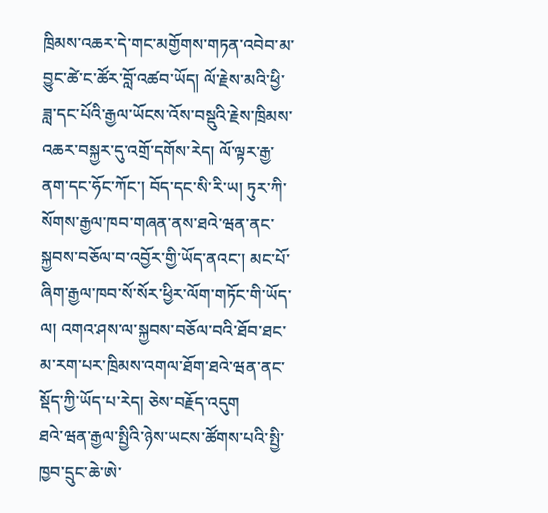ཁྲིམས་འཆར་དེ་གང་མགྱོགས་གཏན་འབེབ་མ་བྱུང་ཚེ་ང་ཚོར་བློ་འཚབ་ཡོད། ལོ་རྗེས་མའི་ཕྱི་ཟླ་དང་པོའི་རྒྱལ་ཡོངས་འོས་བསྡུའི་རྗེས་ཁྲིམས་འཆར་བསྐྱར་དུ་འགྲོ་དགོས་རེད། ལོ་ལྟར་རྒྱ་ནག་དང་ཧོང་ཀོང་། བོད་དང་སི་རི་ཡ། ཏུར་ཀི་སོགས་རྒྱལ་ཁབ་གཞན་ནས་ཐའེ་ཝན་ནང་སྐྱབས་བཅོལ་བ་འབྱོར་གྱི་ཡོད་ནའང་། མང་པོ་ཞིག་རྒྱལ་ཁབ་སོ་སོར་ཕྱིར་ལོག་གཏོང་གི་ཡོད་ལ། འགའ་ཤས་ལ་སྐྱབས་བཅོལ་བའི་ཐོབ་ཐང་མ་རག་པར་ཁྲིམས་འགལ་ཐོག་ཐའེ་ཝན་ནང་སྡོད་ཀྱི་ཡོད་པ་རེད། ཅེས་བརྗོད་འདུག
ཐའེ་ཝན་རྒྱལ་སྤྱིའི་ཉེས་ཡངས་ཚོགས་པའི་སྤྱི་ཁྱབ་དྲུང་ཆེ་ཨེ་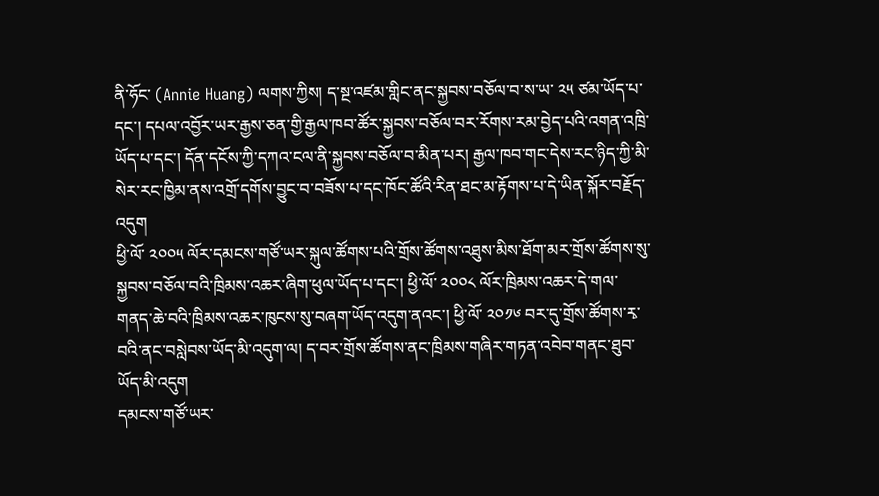ནི་ཧོང་ (Annie Huang) ལགས་ཀྱིས། ད་སྔ་འཛམ་གླིང་ནང་སྐྱབས་བཅོལ་བ་ས་ཡ་ ༢༥ ཙམ་ཡོད་པ་དང་། དཔལ་འབྱོར་ཡར་རྒྱས་ཅན་གྱི་རྒྱལ་ཁབ་ཚོར་སྐྱབས་བཅོལ་བར་རོགས་རམ་བྱེད་པའི་འགན་འཁྲི་ཡོད་པ་དང་། དོན་དངོས་ཀྱི་དཀའ་ངལ་ནི་སྐྱབས་བཅོལ་བ་མིན་པར། རྒྱལ་ཁབ་གང་དེས་རང་ཉིད་ཀྱི་མི་སེར་རང་ཁྱིམ་ནས་འགྲོ་དགོས་བྱུང་བ་བཟོས་པ་དང་ཁོང་ཚོའི་རིན་ཐང་མ་རྟོགས་པ་དེ་ཡིན་སྐོར་བརྗོད་འདུག
ཕྱི་ལོ་ ༢༠༠༥ ལོར་དམངས་གཙོ་ཡར་སྐུལ་ཚོགས་པའི་གྲོས་ཚོགས་འཐུས་མིས་ཐོག་མར་གྲོས་ཚོགས་སུ་སྐྱབས་བཅོལ་བའི་ཁྲིམས་འཆར་ཞིག་ཕུལ་ཡོད་པ་དང་། ཕྱི་ལོ་ ༢༠༠༨ ལོར་ཁྲིམས་འཆར་དེ་གལ་གནད་ཆེ་བའི་ཁྲིམས་འཆར་ཁུངས་སུ་བཞག་ཡོད་འདུག་ནའང་། ཕྱི་ལོ་ ༢༠༡༦ བར་དུ་གྲོས་ཚོགས་རྭ་བའི་ནང་བསླེབས་ཡོད་མི་འདུག་ལ། ད་བར་གྲོས་ཚོགས་ནང་ཁྲིམས་གཞིར་གཏན་འབེབ་གནང་ཐུབ་ཡོད་མི་འདུག
དམངས་གཙོ་ཡར་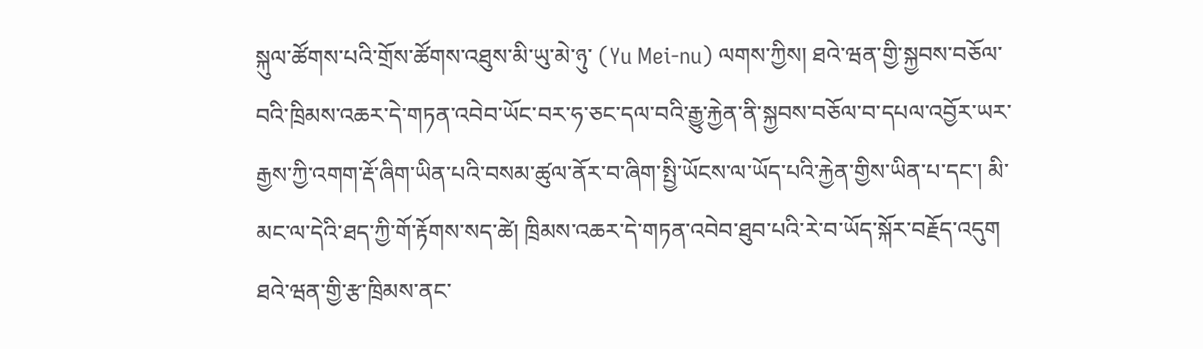སྐུལ་ཚོགས་པའི་གྲོས་ཚོགས་འཐུས་མི་ཡུ་མེ་ཉུ་ (Yu Mei-nu) ལགས་ཀྱིས། ཐའེ་ཝན་གྱི་སྐྱབས་བཅོལ་བའི་ཁྲིམས་འཆར་དེ་གཏན་འབེབ་ཡོང་བར་ཧ་ཅང་དལ་བའི་རྒྱུ་རྐྱེན་ནི་སྐྱབས་བཅོལ་བ་དཔལ་འབྱོར་ཡར་རྒྱས་ཀྱི་འགག་རྡོ་ཞིག་ཡིན་པའི་བསམ་ཚུལ་ནོར་བ་ཞིག་སྤྱི་ཡོངས་ལ་ཡོད་པའི་རྐྱེན་གྱིས་ཡིན་པ་དང་། མི་མང་ལ་དེའི་ཐད་ཀྱི་གོ་རྟོགས་སད་ཚེ། ཁྲིམས་འཆར་དེ་གཏན་འབེབ་ཐུབ་པའི་རེ་བ་ཡོད་སྐོར་བརྗོད་འདུག
ཐའེ་ཝན་གྱི་རྩ་ཁྲིམས་ནང་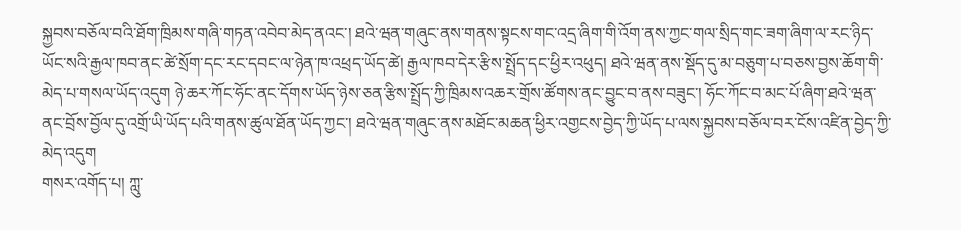སྐྱབས་བཅོལ་བའི་ཐོག་ཁྲིམས་གཞི་གཏན་འབེབ་མེད་ནའང་། ཐའེ་ཝན་གཞུང་ནས་གནས་སྟངས་གང་འདྲ་ཞིག་གི་འོག་ནས་ཀྱང་གལ་སྲིད་གང་ཟག་ཞིག་ལ་རང་ཉིད་ཡོང་སའི་རྒྱལ་ཁབ་ནང་ཚེ་སྲོག་དང་རང་དབང་ལ་ཉེན་ཁ་འཕྲད་ཡོད་ཚེ། རྒྱལ་ཁབ་དེར་རྩིས་སྤྲོད་དང་ཕྱིར་འཕུད། ཐའེ་ཝན་ནས་སྡོད་དུ་མ་བཅུག་པ་བཅས་བྱས་ཆོག་གི་མེད་པ་གསལ་ཡོད་འདུག ཉེ་ཆར་ཀོང་ཧོང་ནང་དོགས་ཡོད་ཉེས་ཅན་རྩིས་སྤྲོད་ཀྱི་ཁྲིམས་འཆར་གྲོས་ཚོགས་ནང་བྱུང་བ་ནས་བཟུང་། ཧོང་ཀོང་བ་མང་པོ་ཞིག་ཐའེ་ཝན་ནང་བྲོས་བྱོལ་དུ་འགྲོ་ཡི་ཡོད་པའི་གནས་ཚུལ་ཐོན་ཡོད་ཀྱང་། ཐའེ་ཝན་གཞུང་ནས་མཐོང་མཆན་ཕྱིར་འགྱངས་བྱེད་ཀྱི་ཡོད་པ་ལས་སྐྱབས་བཅོལ་བར་ངོས་འཛིན་བྱེད་ཀྱི་མེད་འདུག
གསར་འགོད་པ། ཀླུ་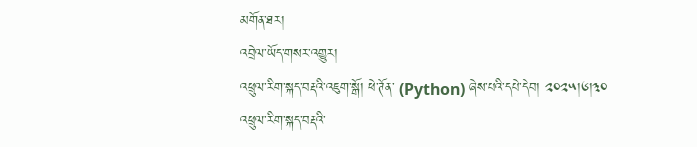མགོན་ཐར།
འབྲེལ་ཡོད་གསར་འགྱུར།
འཕྲུལ་རིག་སྐད་བརྡའི་འཇུག་སྒོ། ཕེ་ཊོན་ (Python) ཞེས་པའི་དཔེ་དེབ། ༢༠༢༥།༦།༣༠
འཕྲུལ་རིག་སྐད་བརྡའི་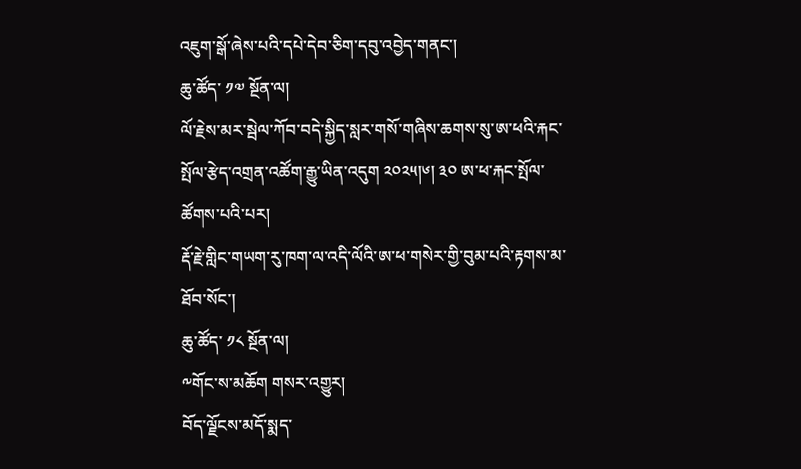འཇུག་སྒོ་ཞེས་པའི་དཔེ་དེབ་ཅིག་དབུ་འབྱེད་གནང་།
ཆུ་ཚོད་ ༡༧ སྔོན་ལ།
ལོ་རྗེས་མར་སྦེལ་ཀོབ་བདེ་སྐྱིད་སླར་གསོ་གཞིས་ཆགས་སུ་ཨ་ཕའི་རྐང་སྤོལ་རྩེད་འགྲན་འཚོག་རྒྱུ་ཡིན་འདུག ༢༠༢༥།༦། ༣༠ ཨ་ཕ་རྐང་སྤོལ་ཚོགས་པའི་པར།
རྡོ་རྗེ་གླིང་གཡག་རུ་ཁག་ལ་འདི་ལོའི་ཨ་ཕ་གསེར་གྱི་བུམ་པའི་རྟགས་མ་ཐོབ་སོང་།
ཆུ་ཚོད་ ༡༨ སྔོན་ལ།
༸གོང་ས་མཆོག གསར་འགྱུར།
བོད་ལྗོངས་མདོ་སྨད་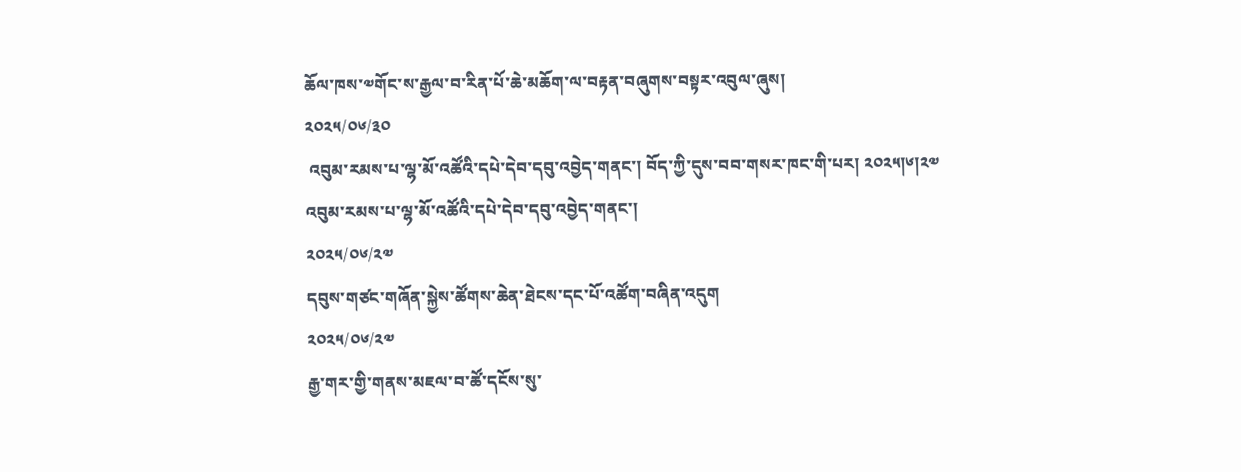ཆོལ་ཁས་༧གོང་ས་རྒྱལ་བ་རིན་པོ་ཆེ་མཆོག་ལ་བརྟན་བཞུགས་བསྟར་འབུལ་ཞུས།
༢༠༢༥/༠༦/༣༠
 འབུམ་རམས་པ་ལྷ་མོ་འཚོའི་དཔེ་དེབ་དབུ་འབྱེད་གནང་། བོད་ཀྱི་དུས་བབ་གསར་ཁང་གི་པར། ༢༠༢༥།༦།༢༧
འབུམ་རམས་པ་ལྷ་མོ་འཚོའི་དཔེ་དེབ་དབུ་འབྱེད་གནང་།
༢༠༢༥/༠༦/༢༧
དབུས་གཙང་གཞོན་སྐྱེས་ཚོགས་ཆེན་ཐེངས་དང་པོ་འཚོག་བཞིན་འདུག
༢༠༢༥/༠༦/༢༧
རྒྱ་གར་གྱི་གནས་མཇལ་བ་ཚོ་དངོས་སུ་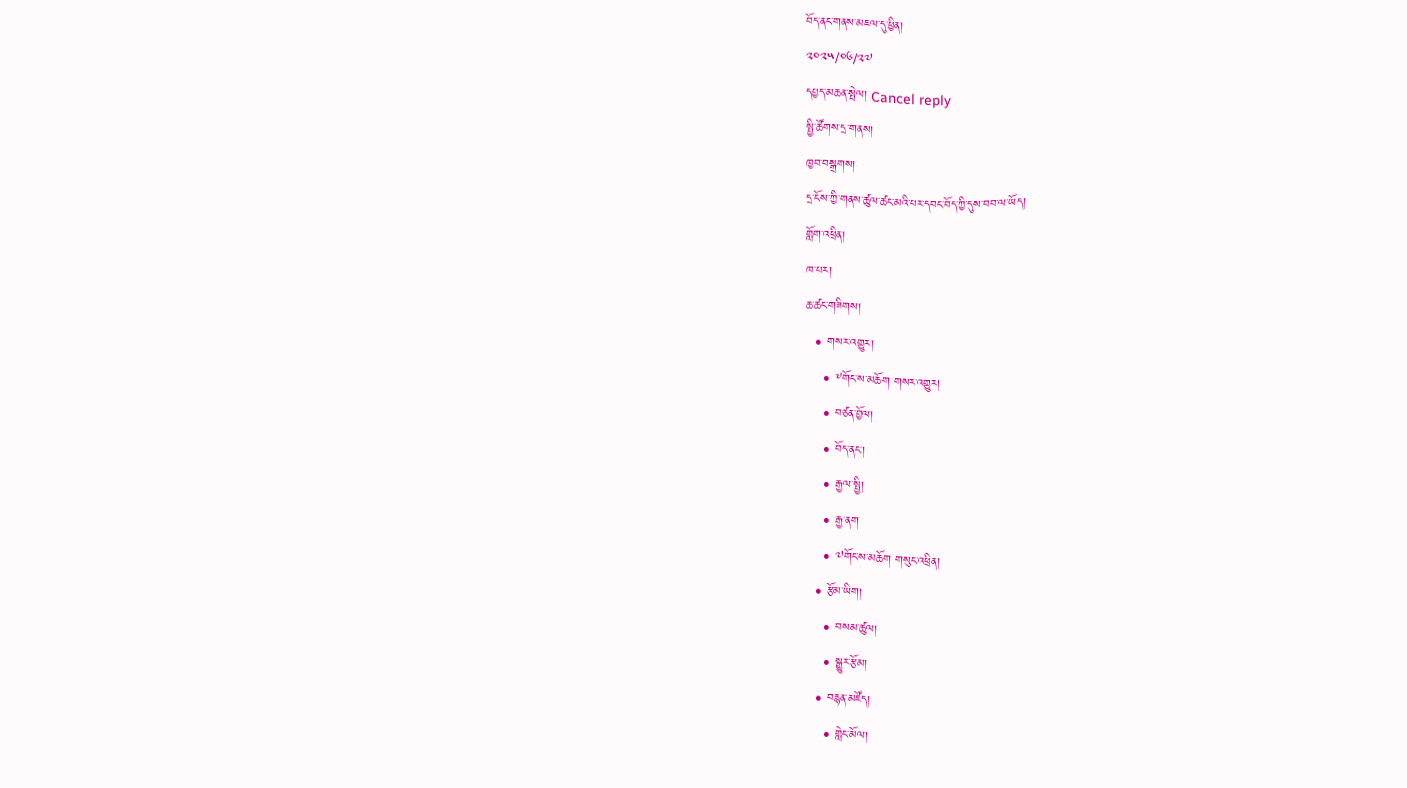བོད་ནང་གནས་མཇལ་དུ་ཕྱིན།
༢༠༢༥/༠༦/༢༧
དཔྱད་མཆན་སྤེལ། Cancel reply
སྤྱི་ཚོགས་དྲ་གནས།
ཁྱབ་བསྒྲགས།
དྲ་ངོས་ཀྱི་གནས་ཚུལ་ཚང་མའི་པར་དབང་བོད་ཀྱི་དུས་བབ་ལ་ཡོད།
གློག་འཕྲིན།
ཁ་པར།
ཆ་ཚང་གཟིགས།
  • གསར་འགྱུར།
    • ༸གོང་ས་མཆོག གསར་འགྱུར།
    • བཙན་བྱོལ།
    • བོད་ནང་།
    • རྒྱལ་སྤྱི།
    • རྒྱ་ནག
    • ༧གོང་ས་མཆོག གསུང་འཕྲིན།
  • རྩོམ་ཡིག།
    • བསམ་ཚུལ།
    • སྒྱུར་རྩོམ།
  • བརྙན་མཛོད།
    • གླེང་མོལ།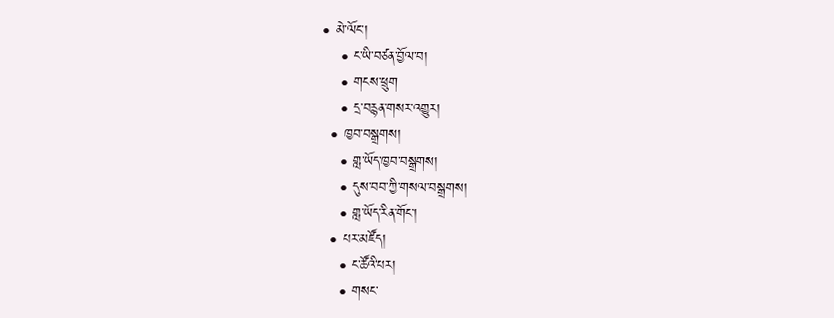• མེ་ལོང་།
    • ང་ཡི་བཙན་བྱོལ་བ།
    • གངས་ཕྲུག
    • དྲ་བརྙན་གསར་འགྱུར།
  • ཁྱབ་བསྒྲགས།
    • གླ་ཡོད་ཁྱབ་བསྒྲགས།
    • དུས་བབ་ཀྱི་གསལ་བསྒྲགས།
    • གླ་ཡོད་རིན་གོང་།
  • པར་མཛོད།
    • ང་ཚོའི་པར།
    • གསང་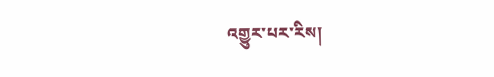འགྱུར་པར་རིས།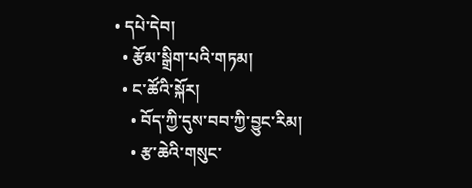• དཔེ་དེབ།
  • རྩོམ་སྒྲིག་པའི་གཏམ།
  • ང་ཚོའི་སྐོར།
    • བོད་ཀྱི་དུས་བབ་ཀྱི་བྱུང་རིམ།
    • རྩ་ཆེའི་གསུང་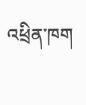འཕྲིན་ཁག